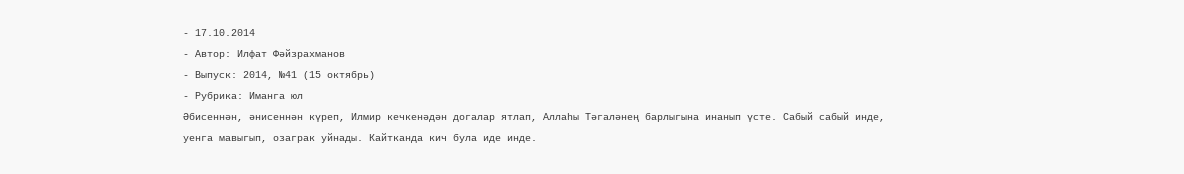- 17.10.2014
- Автор: Илфат Фәйзрахманов
- Выпуск: 2014, №41 (15 октябрь)
- Рубрика: Иманга юл
Әбисеннән, әнисеннән күреп, Илмир кечкенәдән догалар ятлап, Аллаһы Тәгаләнең барлыгына инанып үсте. Сабый сабый инде, уенга мавыгып, озаграк уйнады. Кайтканда кич була иде инде.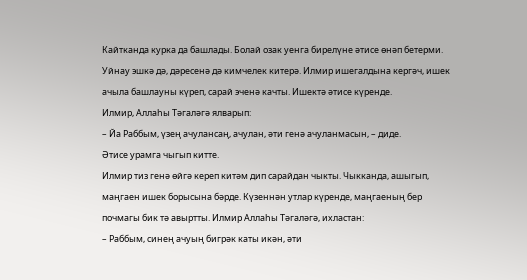Кайтканда курка да башлады. Болай озак уенга бирелүне әтисе өнәп бетерми. Уйнау эшкә дә, дәресенә дә кимчелек китерә. Илмир ишегалдына кергәч, ишек ачыла башлауны күреп, сарай эченә качты. Ишектә әтисе күренде.
Илмир, Аллаһы Тәгаләгә ялварып:
– Йа Раббым, үзең ачулансаң, ачулан, әти генә ачуланмасын, – диде.
Әтисе урамга чыгып китте.
Илмир тиз генә өйгә кереп китәм дип сарайдан чыкты. Чыкканда, ашыгып, маңгаен ишек борысына бәрде. Күзеннән утлар күренде, маңгаеның бер почмагы бик тә авыртты. Илмир Аллаһы Тәгаләгә, ихластан:
– Раббым, синең ачуың бигрәк каты икән, әти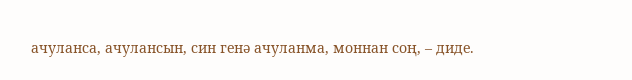ачуланса, ачулансын, син генә ачуланма, моннан соң, – диде.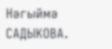Нәгыймә САДЫКОВА.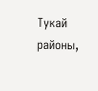Тукай районы,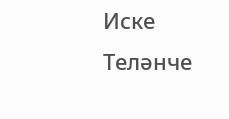Иске Теләнче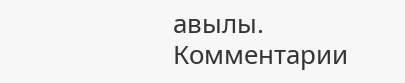авылы.
Комментарии